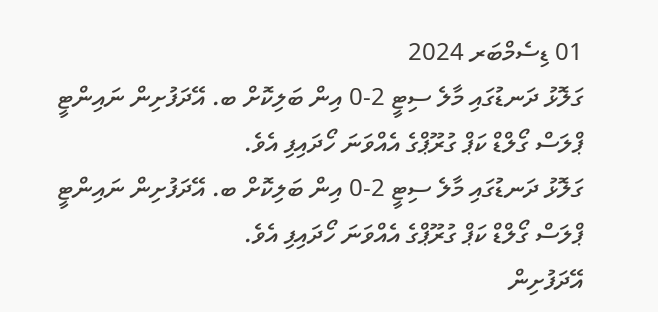01 ޑިސެމްބަރ 2024
ގަލޮޅު ދަނޑުގައި މާލެ ސިޓީ 2-0 އިން ބަލިކޮށް ބ. އޭދަފުށިން ނައިންޓީ ޕްލަސް ގޯލްޑް ކަޕް ގުރޫޕްގެ އެއްވަނަ ހޯދައިފި އެވެ.
ގަލޮޅު ދަނޑުގައި މާލެ ސިޓީ 2-0 އިން ބަލިކޮށް ބ. އޭދަފުށިން ނައިންޓީ ޕްލަސް ގޯލްޑް ކަޕް ގުރޫޕްގެ އެއްވަނަ ހޯދައިފި އެވެ.
އޭދަފުށިން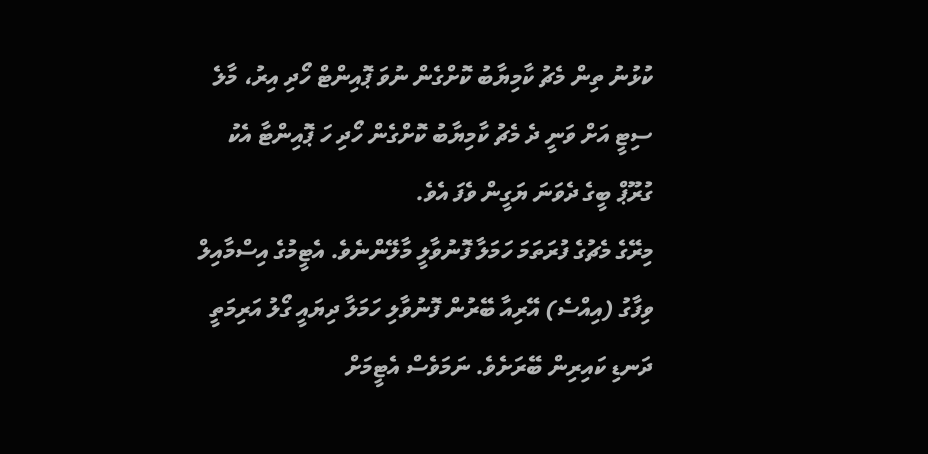ކުޅުނު ތިން މެޗު ކާމިޔާބު ކޮށްގެން ނުވަ ޕޮއިންޓް ހޯދި އިރު، މާލެ ސިޓީ އަށް ވަނީ ދެ މެޗު ކާމިޔާބު ކޮށްގެން ހޯދި ހަ ޕޮއިންޓާ އެކު ގުރޫޕް ބީގެ ދެވަނަ ޔަގީން ވެފަ އެވެ.
މިރޭގެ މެޗުގެ ފުރަތަމަ ހަމަލާ ފޮނުވާލީ މާލޭންނެވެ. އެޓީމުގެ އިސްމާއިލް ވިފާގު (އިއްސެ) އޭރިއާ ބޭރުން ފޮނުވާލި ހަމަލާ ދިޔައީ ގޯލު އަރިމަތީ ދަނޑި ކައިރިން ބޭރަށެވެ. ނަމަވެސް އެޓީމަށް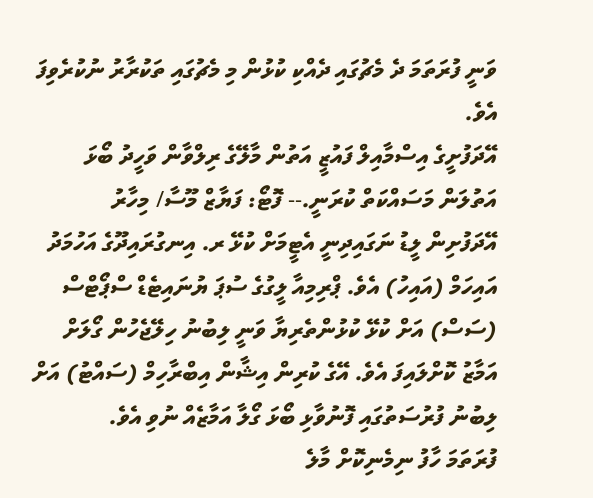ވަނީ ފުރަތަމަ ދެ މެޗުގައި ދެއްކި ކުޅުން މި މެޗުގައި ތަކުރާރު ނުކުރެވިފަ އެވެ.
އޭދަފުށީގެ އިސްމާއިލް ފައުޒީ އަތުން މާލޭގެ ރިލްވާން ވަހީދު ބޯޅަ އަތުލަން މަސައްކަތް ކުރަނީ.-- ފޮޓޯ: ފަޔާޒް މޫސާ/ މިހާރު
އޭދަފުށިން ލީޑު ނަގައިދިނީ އެޓީމަށް ކުޅޭ ރ. އިނގުރައިދޫގެ އަހުމަދު އައިހަމް (އައިހު) އެވެ. ޕްރިމިއާ ލީގުގެ ސުޕަ ޔުނައިޓެޑް ސްޕޯޓްސް (ސަސް) އަށް ކުޅޭ ކުޅުންތެރިޔާ ވަނީ ލިބުނު ހިލޭޖެހުން ގޯލަށް އަމާޒު ކޮށްލައިފަ އެވެ. އޭގެ ކުރިން އިޝާން އިބްރާހިމް (ސައްޓު) އަށް ލިބުނު ފުރުސަތުގައި ފޮނުވާޅި ބޯޅަ ގޯލާ އަމާޒެއް ނުވި އެވެ.
ފުރަތަމަ ހާފު ނިމެނިކޮށް މާލެ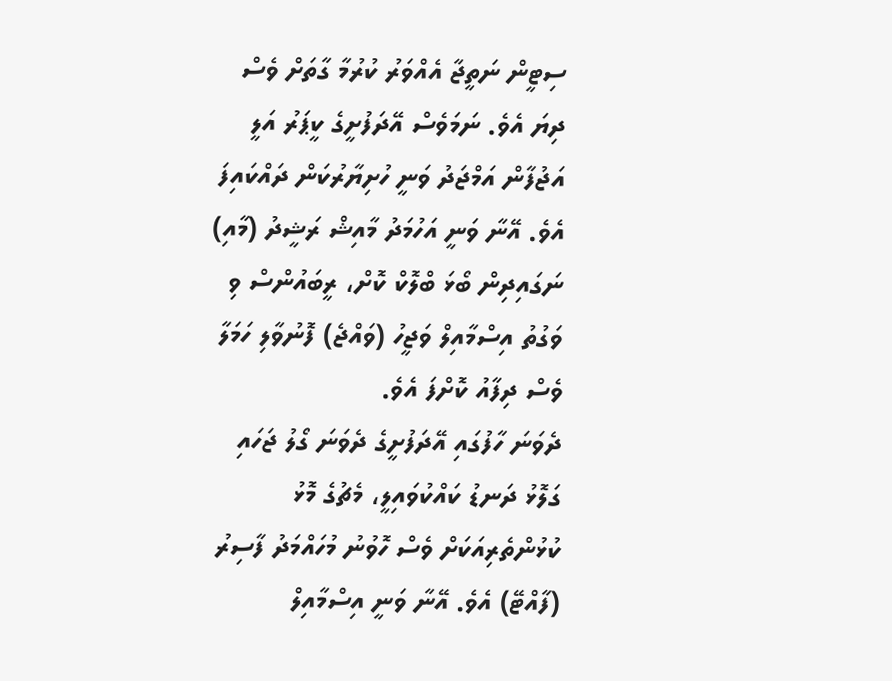ސިޓީން ނަތީޖާ އެއްވަރު ކުރުމާ ގާތަށް ވެސް ދިޔަ އެވެ. ނަމަވެސް އޭދަފުށީގެ ކީޕަރު އަލީ އަޖުފާން އަމްޖަދު ވަނީ ހުށިޔާރުކަން ދައްކައިފަ އެވެ. އޭނާ ވަނީ އަހުމަދު މާއިޝް ރަޝީދު (މާއި) ނަގައިދިން ބޯޅަ ބްލޮކް ކޮށް، ރީބައުންސް ވި ވަގުތު އިސްމާއިލް ވަޖީހު (ވައްޖެ) ފޮނުވާލި ހަމަލާ ވެސް ދިފާއު ކޮށްފަ އެވެ.
ދެވަނަ ހާފުގައި އޭދަފުށީގެ ދެވަނަ ގޯލު ޖަހައި ގަލޮޅު ދަނޑު ކައްކުވައިލީ، މެޗުގެ މޮޅު ކުޅުންތެރިއަކަށް ވެސް ހޮވުނު މުހައްމަދު ފާސިރު (ފާއްޓޭ) އެވެ. އޭނާ ވަނީ އިސްމާއިލް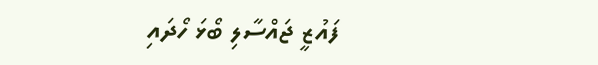ފައުޒީ ޖައްސާލި ބޯޅަ ހޯދައި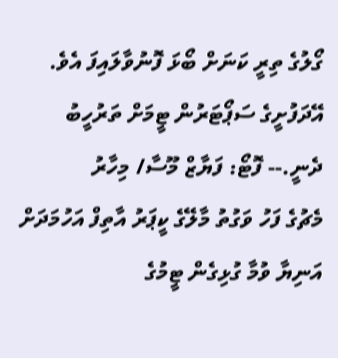ގޯލުގެ ތިރީ ކަނަށް ބޯޅަ ފޮނުވާލައިފަ އެވެ.
އޭދަފުށީގެ ސަޕޯޓަރުން ޓީމަށް ތަރުހީބު ދެނީ.-- ފޮޓޯ: ފަޔާޒް މޫސާ/ މިހާރު
މެޗުގެ ފަހު ވަގުތު މާލޭގެ ކީޕަރު އާތިފް އަހުމަދަށް އަނިޔާ ވުމާ ގުޅިގެން ޓީމުގެ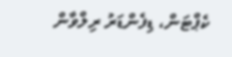ކެޕްޓަން، ޑިފެންޑަރު ރިލްވާން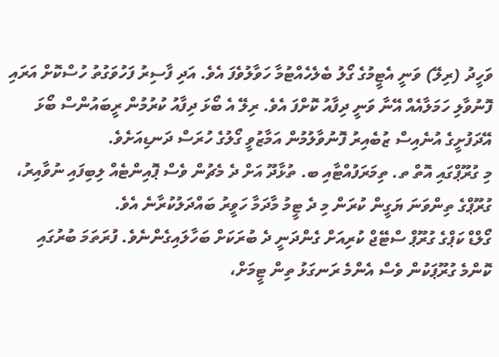ވަހީދު (ރިލޭ) ވަނީ އެޓީމުގެ ގޯލު ބެލެހެއްޓުމާ ހަވާލުވެފަ އެވެ. އަދި ފާސިރު ފަހުވަގުތު ހުސްކޮށް އަރައި ފޮނުވާލި ހަމަލާއެއް އޭނާ ވަނީ ދިފާއު ކޮށްފަ އެވެ. ރިލޭ އެ ބޯޅަ ދިފާއު ކުރުމުން ރީބައުންސް ބޯޅަ އޭދަފުށީގެ އުނެއިސް ޒުބެއިރު ފޮނުވާލުމުން އަމާޒުވީ ގޯލުގެ ހުރަސް ދަނޑިއަށެވެ.
މި ގުރޫޕްގައި އޮތް ތ. ތިމަރަފުއްޓާއި ބ. ތުޅާދޫ އަށް ދެ މެޗުން ވެސް ޕޮއިންޓެއް ލިބިފައި ނުވާއިރު، ގުރޫޕްގެ ތިންވަނަ ޔަގީން ކުރަން މި ދެ ޓީމު މާދަމާ ހަވީރު ބައްދަލުކުރާނެ އެވެ.
ގޯލްޑް ކަޕްގެ ގުރޫޕް ސްޓޭޖް ކުރިއަށް ގެންދަނީ ދެ ބުރަކަށް ބަހާލައިގެންނެވެ. ފުރަތަމަ ބުރުގައި ކޮންމެ ގުރޫޕަކުން ވެސް އެންމެ ރަނގަޅު ތިން ޓީމަށް،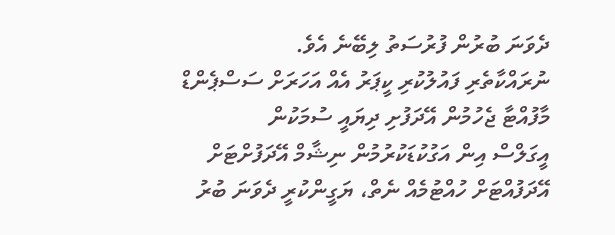ދެވަނަ ބުރުން ފުރުސަތު ލިބޭނެ އެވެ.
ނުރައްކާތެރި ފައުލުކުރި ކީޕަރު އެއް އަހަރަށް ސަސްޕެންޑް
މާފުއްޓާ ޖެހުމުން އޭދަފުށި ދިޔައީ ސުމަކުން
އީގަލްސް އިން އަގުކުޑަކުރުމުން ނިޝާމް އޭދަފުށްޓަށް
އޭދަފުއްޓަށް ހުއްޓުމެއް ނެތް، ޔަގީންކުރީ ދެވަނަ ބުރު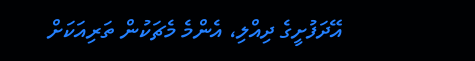އޭދަފުށީގެ ދިއްލި، އެންމެ މެޗަކުން ތަރިއަކަށް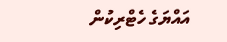އައްޔަގެ ހެޓްރިކުން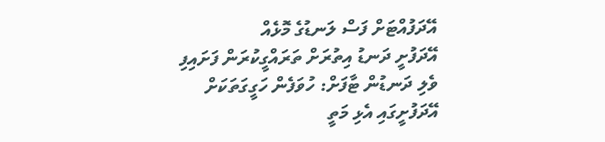އޭދަފުއްޓަށް ފަސް ލަނޑުގެ މޮޅެއް
އޭދަފުށީ ދަނޑު އިތުރަށް ތަރައްގީކުރަން ފަށައިފި
ވެލި ދަނޑުން ޓާފަށް: ހުވަފެން ހަގީގަތަކަށް
އޭދަފުށީގައި އެޅި މަތީ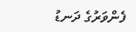ފެންވަރުގެ ދަނޑު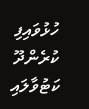ހުޅުވައިފި
ކުރެންދޫ ކަޓުވާލައި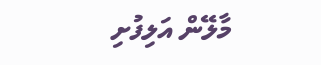މާލޭން އަލިފުށި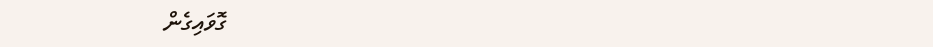ގޮވައިގެން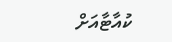ކުއާޓާއަށް